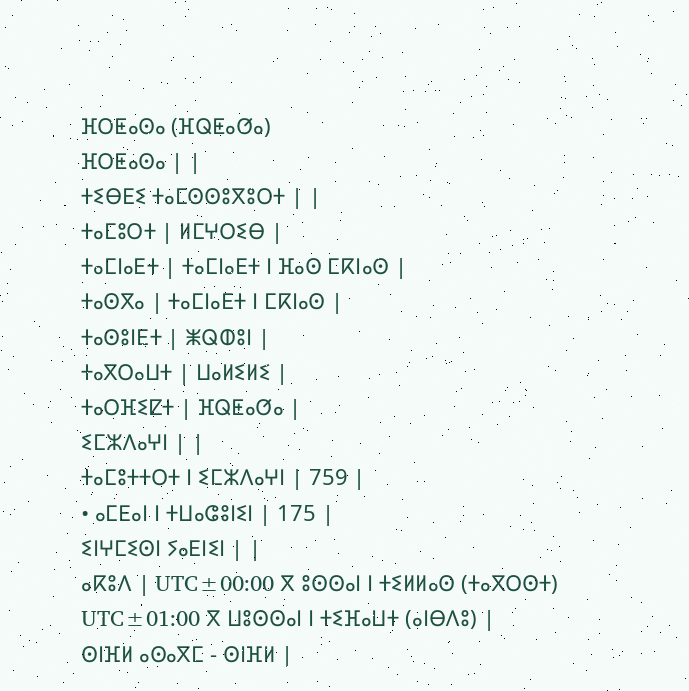ⴼⵔⵟⴰⵙⴰ (ⴼⵕⵟⴰⵚⴰ)
ⴼⵔⵟⴰⵙⴰ | |
ⵜⵉⴱⴹⵉ ⵜⴰⵎⵙⵙⵓⴳⵓⵔⵜ | |
ⵜⴰⵎⵓⵔⵜ | ⵍⵎⵖⵔⵉⴱ |
ⵜⴰⵎⵏⴰⴹⵜ | ⵜⴰⵎⵏⴰⴹⵜ ⵏ ⴼⴰⵙ ⵎⴽⵏⴰⵙ |
ⵜⴰⵙⴳⴰ | ⵜⴰⵎⵏⴰⴹⵜ ⵏ ⵎⴽⵏⴰⵙ |
ⵜⴰⵙⵓⵏⴹⵜ | ⵥⵕⵀⵓⵏ |
ⵜⴰⴳⵔⴰⵡⵜ | ⵡⴰⵍⵉⵍⵉ |
ⵜⴰⵔⴼⵉⵇⵜ | ⴼⵕⵟⴰⵚⴰ |
ⵉⵎⵣⴷⴰⵖⵏ | |
ⵜⴰⵎⵓⵜⵜⵔⵜ ⵏ ⵉⵎⵣⴷⴰⵖⵏ | 759 |
• ⴰⵎⴹⴰⵏ ⵏ ⵜⵡⴰⵛⵓⵏⵉⵏ | 175 |
ⵉⵏⵖⵎⵉⵙⵏ ⵢⴰⴹⵏⵉⵏ | |
ⴰⴽⵓⴷ | UTC±00:00 ⴳ ⵓⵙⵙⴰⵏ ⵏ ⵜⵉⵍⵍⴰⵙ (ⵜⴰⴳⵔⵙⵜ) UTC±01:00 ⴳ ⵡⵓⵙⵙⴰⵏ ⵏ ⵜⵉⴼⴰⵡⵜ (ⴰⵏⴱⴷⵓ) |
ⵙⵏⴼⵍ ⴰⵙⴰⴳⵎ - ⵙⵏⴼⵍ |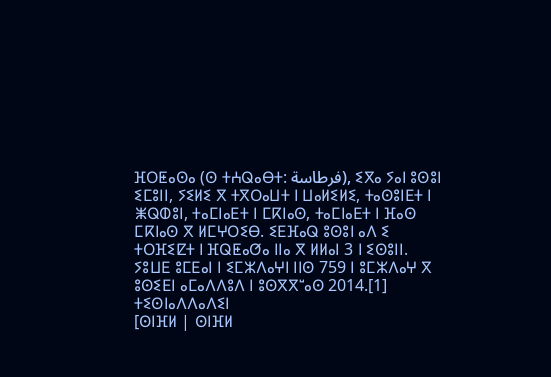ⴼⵔⵟⴰⵙⴰ (ⵙ ⵜⵄⵕⴰⴱⵜ: فرطاسة), ⵉⴳⴰ ⵢⴰⵏ ⵓⵙⵓⵏ ⵉⵎⵓⵏⵏ, ⵢⵉⵍⵉ ⴳ ⵜⴳⵔⴰⵡⵜ ⵏ ⵡⴰⵍⵉⵍⵉ, ⵜⴰⵙⵓⵏⴹⵜ ⵏ ⵥⵕⵀⵓⵏ, ⵜⴰⵎⵏⴰⴹⵜ ⵏ ⵎⴽⵏⴰⵙ, ⵜⴰⵎⵏⴰⴹⵜ ⵏ ⴼⴰⵙ ⵎⴽⵏⴰⵙ ⴳ ⵍⵎⵖⵔⵉⴱ. ⵉⴹⴼⴰⵕ ⵓⵙⵓⵏ ⴰⴷ ⵉ ⵜⵔⴼⵉⵇⵜ ⵏ ⴼⵕⵟⴰⵚⴰ ⵏⵏⴰ ⴳ ⵍⵍⴰⵏ 3 ⵏ ⵉⵙⵓⵏⵏ. ⵢⵓⵡⴹ ⵓⵎⴹⴰⵏ ⵏ ⵉⵎⵣⴷⴰⵖⵏ ⵏⵏⵙ 759 ⵏ ⵓⵎⵣⴷⴰⵖ ⴳ ⵓⵙⵉⴹⵏ ⴰⵎⴰⴷⴷⵓⴷ ⵏ ⵓⵙⴳⴳⵯⴰⵙ 2014.[1]
ⵜⵉⵙⵏⴰⴷⴷⴰⴷⵉⵏ
[ⵙⵏⴼⵍ | ⵙⵏⴼⵍ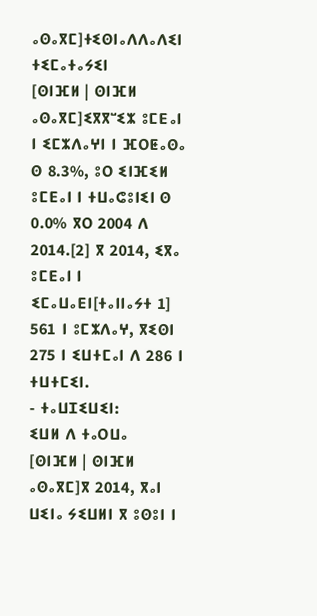ⴰⵙⴰⴳⵎ]ⵜⵉⵙⵏⴰⴷⴷⴰⴷⵉⵏ ⵜⵉⵎⴰⵜⴰⵢⵉⵏ
[ⵙⵏⴼⵍ | ⵙⵏⴼⵍ ⴰⵙⴰⴳⵎ]ⵉⴳⴳⵯⵉⵣ ⵓⵎⴹⴰⵏ ⵏ ⵉⵎⵣⴷⴰⵖⵏ ⵏ ⴼⵔⵟⴰⵙⴰ ⵙ 8.3%, ⵓⵔ ⵉⵏⴼⵉⵍ ⵓⵎⴹⴰⵏ ⵏ ⵜⵡⴰⵛⵓⵏⵉⵏ ⵙ 0.0% ⴳⵔ 2004 ⴷ 2014.[2] ⴳ 2014, ⵉⴳⴰ ⵓⵎⴹⴰⵏ ⵏ ⵉⵎⴰⵡⴰⴹⵏ[ⵜⴰⵏⵏⴰⵢⵜ 1] 561 ⵏ ⵓⵎⵣⴷⴰⵖ, ⴳⵉⵙⵏ 275 ⵏ ⵉⵡⵜⵎⴰⵏ ⴷ 286 ⵏ ⵜⵡⵜⵎⵉⵏ.
- ⵜⴰⵡⵊⵉⵡⵉⵏ:
ⵉⵡⵍ ⴷ ⵜⴰⵔⵡⴰ
[ⵙⵏⴼⵍ | ⵙⵏⴼⵍ ⴰⵙⴰⴳⵎ]ⴳ 2014, ⴳⴰⵏ ⵡⵉⵏⴰ ⵢⵉⵡⵍⵏ ⴳ ⵓⵙⵓⵏ ⵏ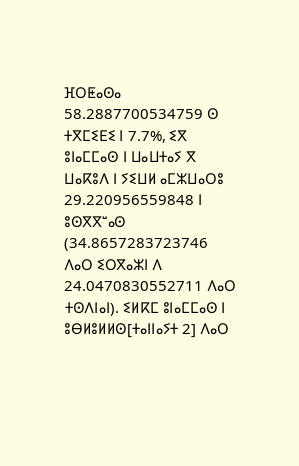ⴼⵔⵟⴰⵙⴰ 58.2887700534759 ⵙ ⵜⴳⵎⵉⴹⵉ ⵏ 7.7%, ⵉⴳ ⵓⵏⴰⵎⵎⴰⵙ ⵏ ⵡⴰⵡⵜⴰⵢ ⴳ ⵡⴰⴽⵓⴷ ⵏ ⵢⵉⵡⵍ ⴰⵎⵣⵡⴰⵔⵓ 29.220956559848 ⵏ ⵓⵙⴳⴳⵯⴰⵙ (34.8657283723746 ⴷⴰⵔ ⵉⵔⴳⴰⵣⵏ ⴷ 24.0470830552711 ⴷⴰⵔ ⵜⵙⴷⵏⴰⵏ). ⵉⵍⴽⵎ ⵓⵏⴰⵎⵎⴰⵙ ⵏ ⵓⴱⵍⵓⵍⵍⵙ[ⵜⴰⵏⵏⴰⵢⵜ 2] ⴷⴰⵔ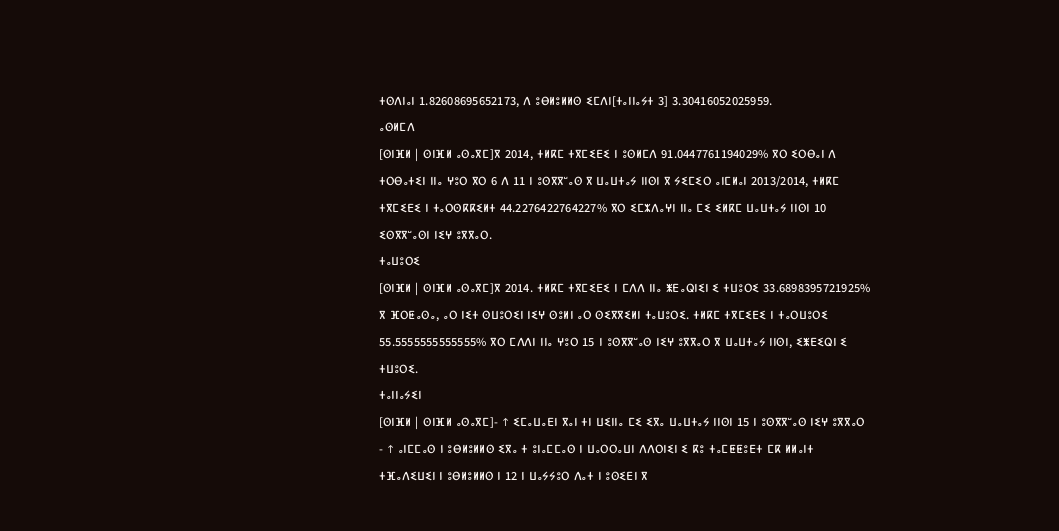ⵜⵙⴷⵏⴰⵏ 1.82608695652173, ⴷ ⵓⴱⵍⵓⵍⵍⵙ ⵉⵎⴷⵏ[ⵜⴰⵏⵏⴰⵢⵜ 3] 3.30416052025959.
ⴰⵙⵍⵎⴷ
[ⵙⵏⴼⵍ | ⵙⵏⴼⵍ ⴰⵙⴰⴳⵎ]ⴳ 2014, ⵜⵍⴽⵎ ⵜⴳⵎⵉⴹⵉ ⵏ ⵓⵙⵍⵎⴷ 91.0447761194029% ⴳⵔ ⵉⵔⴱⴰⵏ ⴷ ⵜⵔⴱⴰⵜⵉⵏ ⵏⵏⴰ ⵖⵓⵔ ⴳⵔ 6 ⴷ 11 ⵏ ⵓⵙⴳⴳⵯⴰⵙ ⴳ ⵡⴰⵡⵜⴰⵢ ⵏⵏⵙⵏ ⴳ ⵢⵉⵎⵉⵔ ⴰⵏⵎⵍⴰⵏ 2013/2014, ⵜⵍⴽⵎ ⵜⴳⵎⵉⴹⵉ ⵏ ⵜⴰⵔⵙⴽⴽⵉⵍⵜ 44.2276422764227% ⴳⵔ ⵉⵎⵣⴷⴰⵖⵏ ⵏⵏⴰ ⵎⵉ ⵉⵍⴽⵎ ⵡⴰⵡⵜⴰⵢ ⵏⵏⵙⵏ 10 ⵉⵙⴳⴳⵯⴰⵙⵏ ⵏⵉⵖ ⵓⴳⴳⴰⵔ.
ⵜⴰⵡⵓⵔⵉ
[ⵙⵏⴼⵍ | ⵙⵏⴼⵍ ⴰⵙⴰⴳⵎ]ⴳ 2014. ⵜⵍⴽⵎ ⵜⴳⵎⵉⴹⵉ ⵏ ⵎⴷⴷ ⵏⵏⴰ ⵥⴹⴰⵕⵏⵉⵏ ⵉ ⵜⵡⵓⵔⵉ 33.6898395721925% ⴳ ⴼⵔⵟⴰⵙⴰ, ⴰⵔ ⵏⵉⵜ ⵙⵡⵓⵔⵉⵏ ⵏⵉⵖ ⵙⵓⵍⵏ ⴰⵔ ⵙⵉⴳⴳⵉⵍⵏ ⵜⴰⵡⵓⵔⵉ. ⵜⵍⴽⵎ ⵜⴳⵎⵉⴹⵉ ⵏ ⵜⴰⵔⵡⵓⵔⵉ 55.5555555555555% ⴳⵔ ⵎⴷⴷⵏ ⵏⵏⴰ ⵖⵓⵔ 15 ⵏ ⵓⵙⴳⴳⵯⴰⵙ ⵏⵉⵖ ⵓⴳⴳⴰⵔ ⴳ ⵡⴰⵡⵜⴰⵢ ⵏⵏⵙⵏ, ⵉⵥⴹⵉⵕⵏ ⵉ ⵜⵡⵓⵔⵉ.
ⵜⴰⵏⵏⴰⵢⵉⵏ
[ⵙⵏⴼⵍ | ⵙⵏⴼⵍ ⴰⵙⴰⴳⵎ]- ↑ ⵉⵎⴰⵡⴰⴹⵏ ⴳⴰⵏ ⵜⵏ ⵡⵉⵏⵏⴰ ⵎⵉ ⵉⴳⴰ ⵡⴰⵡⵜⴰⵢ ⵏⵏⵙⵏ 15 ⵏ ⵓⵙⴳⴳⵯⴰⵙ ⵏⵉⵖ ⵓⴳⴳⴰⵔ
- ↑ ⴰⵏⵎⵎⴰⵙ ⵏ ⵓⴱⵍⵓⵍⵍⵙ ⵉⴳⴰ ⵜ ⵓⵏⴰⵎⵎⴰⵙ ⵏ ⵡⴰⵔⵔⴰⵡⵏ ⴷⴷⵔⵏⵉⵏ ⵉ ⴽⵓ ⵜⴰⵎⵟⵟⵓⴹⵜ ⵎⴽ ⵍⵍⴰⵏⵜ ⵜⴼⴰⴷⵉⵡⵉⵏ ⵏ ⵓⴱⵍⵓⵍⵍⵙ ⵏ 12 ⵏ ⵡⴰⵢⵢⵓⵔ ⴷⴰⵜ ⵏ ⵓⵙⵉⴹⵏ ⴳ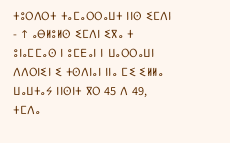ⵜⵓⵔⴷⵔⵜ ⵜⴰⵎⴰⵔⵔⴰⵡⵜ ⵏⵏⵙ ⵉⵎⴷⵏ
- ↑ ⴰⴱⵍⵓⵍⵙ ⵉⵎⴷⵏ ⵉⴳⴰ ⵜ ⵓⵏⴰⵎⵎⴰⵙ ⵏ ⵓⵎⴹⴰⵏ ⵏ ⵡⴰⵔⵔⴰⵡⵏ ⴷⴷⵔⵏⵉⵏ ⵉ ⵜⵙⴷⵏⴰⵏ ⵏⵏⴰ ⵎⵉ ⵉⵍⵍⴰ ⵡⴰⵡⵜⴰⵢ ⵏⵏⵙⵏⵜ ⴳⵔ 45 ⴷ 49, ⵜⵎⴷⴰ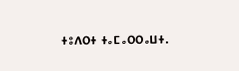ⵜⵓⴷⵔⵜ ⵜⴰⵎⴰⵔⵔⴰⵡⵜ.